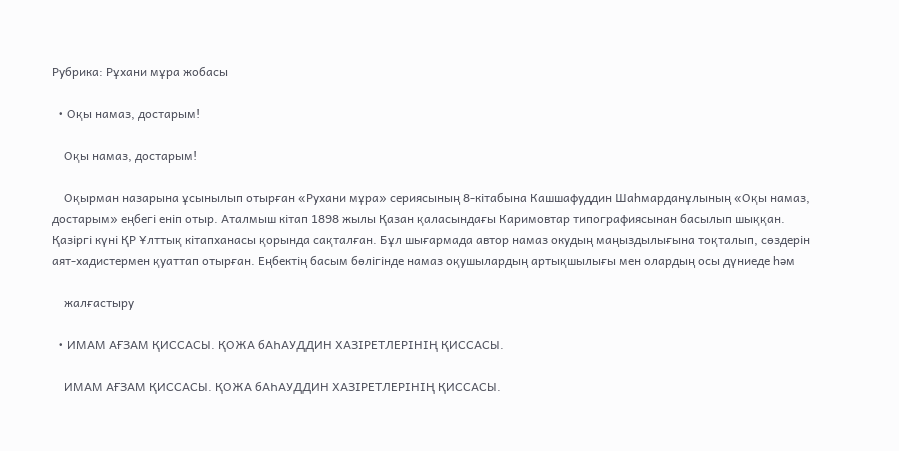Рубрика: Рұхани мұра жобасы

  • Оқы намаз, достарым!

    Оқы намаз, достарым!

    Оқырман назарына ұсынылып отырған «Рухани мұра» сериясының 8-кітабына Кашшафуддин Шаһмарданұлының «Оқы намаз, достарым» еңбегі еніп отыр. Аталмыш кітап 1898 жылы Қазан қаласындағы Каримовтар типографиясынан басылып шыққан. Қазіргі күні ҚР Ұлттық кітапханасы қорында сақталған. Бұл шығармада автор намаз окудың маңыздылығына тоқталып, сөздерін аят-хадистермен қуаттап отырған. Еңбектің басым бөлігінде намаз оқушылардың артықшылығы мен олардың осы дүниеде һәм

    жалғастыру

  • ИМАМ АҒЗАМ ҚИССАСЫ. ҚОЖА бАҺАУДДИН ХАЗІРЕТЛЕРІНІҢ ҚИССАСЫ.

    ИМАМ АҒЗАМ ҚИССАСЫ. ҚОЖА бАҺАУДДИН ХАЗІРЕТЛЕРІНІҢ ҚИССАСЫ.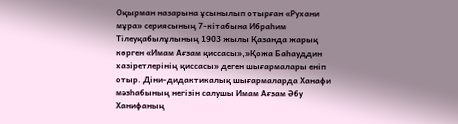Оқырман назарына ұсынылып отырған «Рухани мұра» сериясының 7-кітабына Ибраһим Тілеуқабылұлының 1903 жылы Қазанда жарық көрген «Имам Ағзам қиссасы»,»Қожа Баһауддин хазіретлерінің қиссасы» деген шығармалары еніп отыр. Діни-дидактикалық шығармаларда Ханафи мәзһабының негізін салушы Имам Ағзам Әбу Ханифаның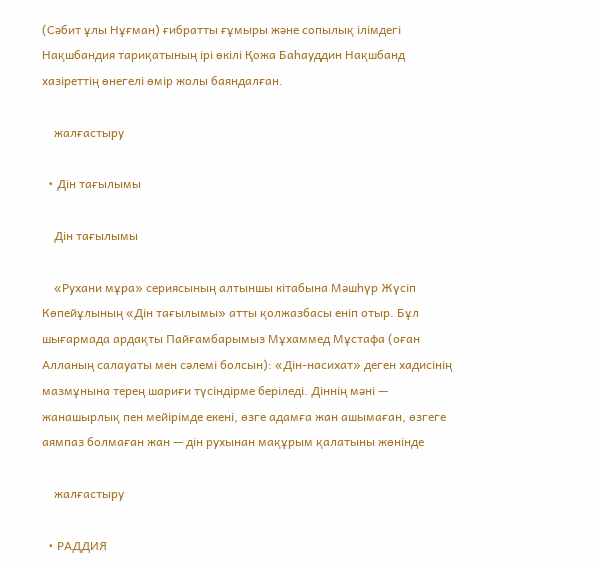(Сәбит ұлы Нұғман) ғибратты ғұмыры және сопылық ілімдегі Нақшбандия тариқатының ірі өкілі Қожа Баһауддин Нақшбанд хазіреттің өнегелі өмір жолы баяндалған.

    жалғастыру

  • Дін тағылымы

    Дін тағылымы

    «Рухани мұра» сериясының алтыншы кітабына Мәшһүр Жүсіп Көпейұлының «Дін тағылымы» атты қолжазбасы еніп отыр. Бұл шығармада ардақты Пайғамбарымыз Мұхаммед Мұстафа (оған Алланың салауаты мен сәлемі болсын): «Дін-насихат» деген хадисінің мазмұнына терең шариғи түсіндірме беріледі. Діннің мәні — жанашырлық пен мейірімде екені, өзге адамға жан ашымаған, өзгеге аямпаз болмаған жан — дін рухынан мақұрым қалатыны жөнінде

    жалғастыру

  • РАДДИЯ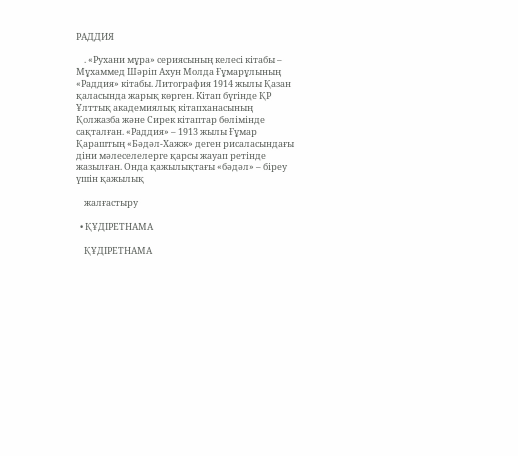РАДДИЯ

    . «Рухани мұра» сериясының келесі кітабы – Мұхаммед Шәріп Ахун Молда Ғұмарұлының «Раддия» кітабы. Литография 1914 жылы Қазан қаласында жарық көрген. Кітап бүгінде ҚР Ұлттық академиялық кітапханасының Қолжазба және Сирек кітаптар бөлімінде сақталған. «Раддия» – 1913 жылы Ғұмар Қараштың «Бәдәл-Хажж» деген рисаласындағы діни мәлеселелерге қарсы жауап ретінде жазылған. Онда қажылықтағы «бәдәл» – біреу үшін қажылық

    жалғастыру

  • ҚҰДІРЕТНАМА

    ҚҰДІРЕТНАМА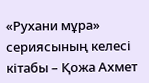«Рухани мұра» сериясының келесі кітабы – Қожа Ахмет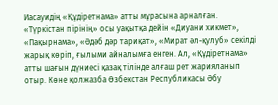Иасауидің «Құдіретнама» атты мұрасына арналған. «Түркістан пірінің» осы уақытқа дейін «Диуани хикмет», «Пақырнама», «Әдәб дәр тариқат», «Мират әл-қулуб» секілді жарық көріп, ғылыми айналымға енген. Ал, «Құдіретнама» атты шағын дүниесі қазақ тілінде алғаш рет жарияланып отыр. Көне қолжазба Өзбекстан Республикасы Әбу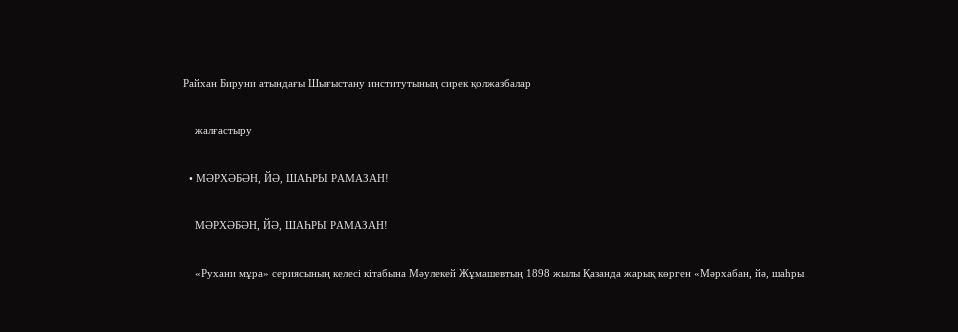Райхан Бируни атындағы Шығыстану институтының сирек қолжазбалар

    жалғастыру

  • МӘРХӘБӘН, ЙӘ, ШАҺРЫ РАМАЗАН!

    МӘРХӘБӘН, ЙӘ, ШАҺРЫ РАМАЗАН!

    «Рухани мұра» сериясының келесі кітабына Мәулекей Жұмашевтың 1898 жылы Қазанда жарық көрген «Мәрхабан, йә, шаһры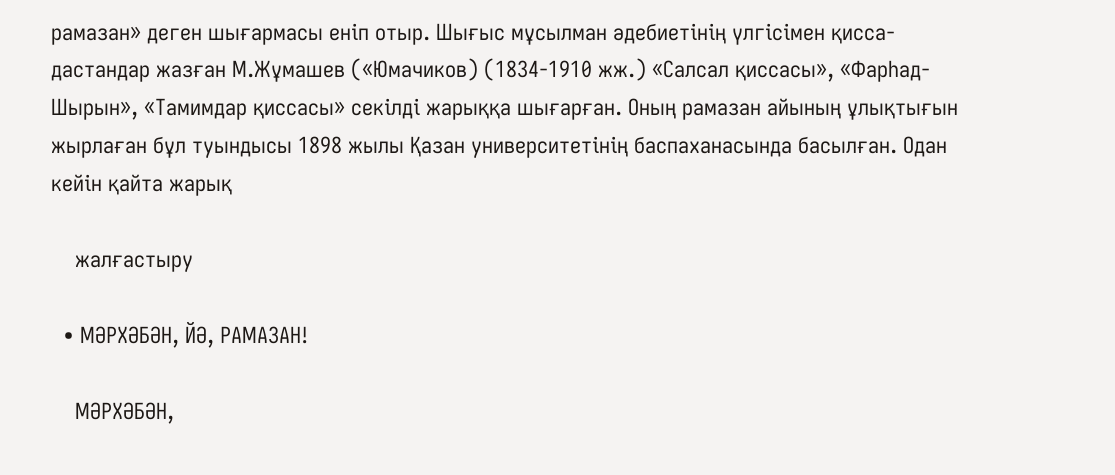рамазан» деген шығармасы еніп отыр. Шығыс мұсылман әдебиетінің үлгісімен қисса-дастандар жазған М.Жұмашев («Юмачиков) (1834-1910 жж.) «Салсал қиссасы», «Фарһад-Шырын», «Тамимдар қиссасы» секілді жарыққа шығарған. Оның рамазан айының ұлықтығын жырлаған бұл туындысы 1898 жылы Қазан университетінің баспаханасында басылған. Одан кейін қайта жарық

    жалғастыру

  • МӘРХӘБӘН, ЙӘ, РАМАЗАН!

    МӘРХӘБӘН,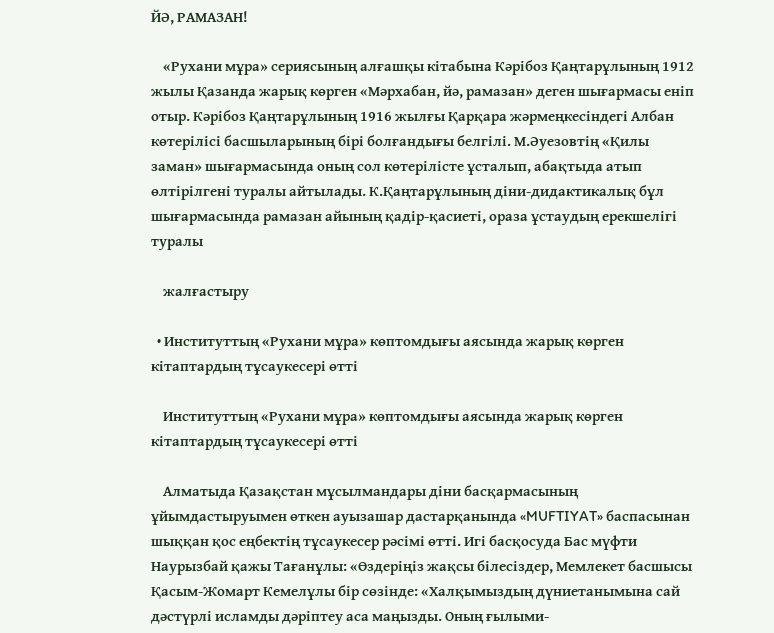ЙӘ, РАМАЗАН!

    «Рухани мұра» сериясының алғашқы кітабына Кәрібоз Қаңтарұлының 1912 жылы Қазанда жарық көрген «Мәрхабан, йә, рамазан» деген шығармасы еніп отыр. Кәрібоз Қаңтарұлының 1916 жылғы Қарқара жәрмеңкесіндегі Албан көтерілісі басшыларының бірі болғандығы белгілі. М.Әуезовтің «Қилы заман» шығармасында оның сол көтерілісте ұсталып, абақтыда атып өлтірілгені туралы айтылады. К.Қаңтарұлының діни-дидактикалық бұл шығармасында рамазан айының қадір-қасиеті, ораза ұстаудың ерекшелігі туралы

    жалғастыру

  • Институттың «Рухани мұра» көптомдығы аясында жарық көрген кітаптардың тұсаукесері өтті

    Институттың «Рухани мұра» көптомдығы аясында жарық көрген кітаптардың тұсаукесері өтті

    Алматыда Қазақстан мұсылмандары діни басқармасының ұйымдастыруымен өткен ауызашар дастарқанында «MUFTIYAT» баспасынан шыққан қос еңбектің тұсаукесер рәсімі өтті. Игі басқосуда Бас мүфти Наурызбай қажы Тағанұлы: «Өздеріңіз жақсы білесіздер, Мемлекет басшысы Қасым-Жомарт Кемелұлы бір сөзінде: «Халқымыздың дүниетанымына сай дәстүрлі исламды дәріптеу аса маңызды. Оның ғылыми-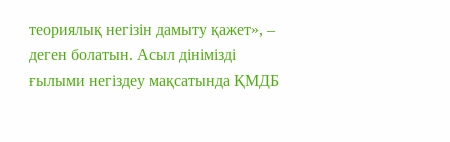теориялық негізін дамыту қажет», – деген болатын. Асыл дінімізді ғылыми негіздеу мақсатында ҚМДБ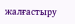жалғастыру